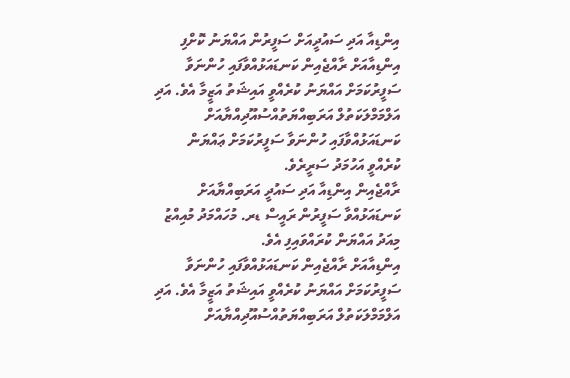އިންޑިއާ އަދި ސައުދީއަށް ސަފީރުން އައްޔަނު ކޮށްފި
އިންޑިއާއަށް ރާއްޖެއިން ކަނޑައަޅުއްވާފައި ހުންނަވާ ސަފީރުކަމަށް އައްޔަނު ކުރެއްވީ އައިޝަތު އަޒީމާ އެވެ. އަދި އަލްމަމްލަކަތުލް އަރަބިއްޔަތުއްސުއޫދިއްޔާއަށް ކަނޑައަޅުއްވާފައި ހުންނަވާ ސަފީރުކަމަށް ޢައްޔަން ކުރެއްވީ އަހުމަދު ސަރީރެވެ.
ރާއްޖެއިން އިންޑިއާ އަދި ސައުދީ އަރަބިއްޔާއަށް ކަނޑައަޅުއްވާ ސަފީރުން ރައީސް ޑރ. މުހައްމަދު މުއިއްޒު މިއަދު އައްޔަން ކުރައްވައިފި އެވެ.
އިންޑިއާއަށް ރާއްޖެއިން ކަނޑައަޅުއްވާފައި ހުންނަވާ ސަފީރުކަމަށް އައްޔަނު ކުރެއްވީ އައިޝަތު އަޒީމާ އެވެ. އަދި އަލްމަމްލަކަތުލް އަރަބިއްޔަތުއްސުއޫދިއްޔާއަށް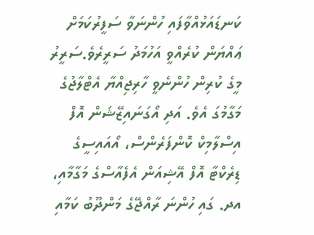ކަނޑައަޅުއްވާފައި ހުންނަވާ ސަފީރުކަމަށް ޢައްޔަން ކުރެއްވީ އަހުމަދު ސަރީރެވެ.ސަރީރު މީގެ ކުރިން ހުންނެވީ ހާރިޖިއްޔާ އެޓްލާޖުގެ މަގާމުގަ އެވެ. އަދި އޯގަނައިޒޭޝަން އޮފް އިސްލާމިކް ކޮންފަރެންސް، އޯއައިސީގެ ޑިރެކްޓާ އޮފް އޭޝިއަން އެފެއާސްގެ މަގާމާއި، އދ. ގައި ހުންނަ ރާއްޖޭގެ މަންދޫބު ކަމާއި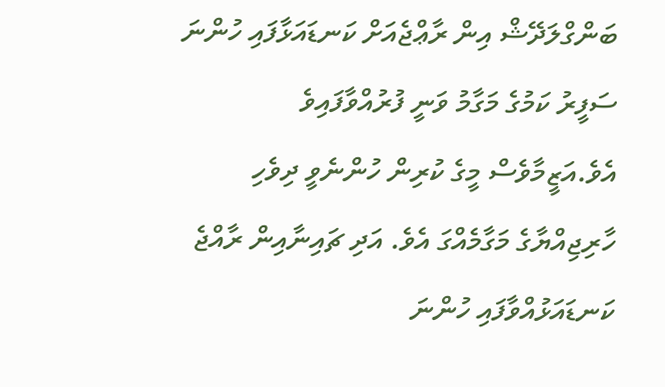ބަންގްލަދޭޝް އިން ރާޢްޖެއަށް ކަނޑައަޅާފައި ހުންނަ ސަފީރު ކަމުގެ މަގާމު ވަނީ ފުރުއްވާފައިވެ އެވެ.އަޒީމާވެސް މީގެ ކުރިން ހުންނެވީ ދިވެހި ހާރިޖިއްޔާގެ މަގާމެއްގަ އެވެ. އަދި ޗައިނާއިން ރާއްޖެ ކަނޑައަޅުއްވާފައި ހުންނަ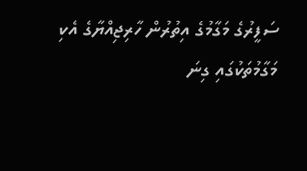ސަފީރުގެ މަގާމުގެ އިތުރުން ހާރިޖިއްޔާގެ އެކި މަގާމުތަކުގައި ގިނަ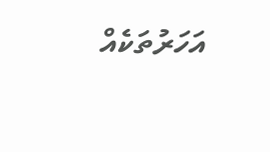އަހަރުތަކެއް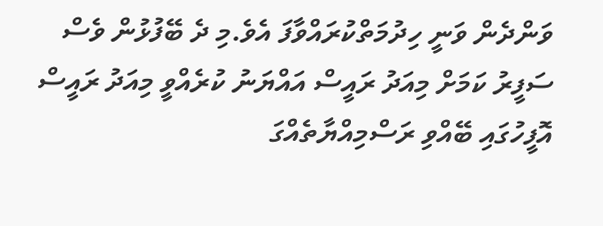ވަންދެން ވަނީ ހިދުމަތްކުރައްވާފަ އެވެ.މި ދެ ބޭފުޅުން ވެސް ސަފީރު ކަމަށް މިއަދު ރައީސް އައްޔަނު ކުރެއްވީ މިއަދު ރައީސް އޮފީހުގައި ބޭއްވި ރަސްމިއްޔާތެއްގަ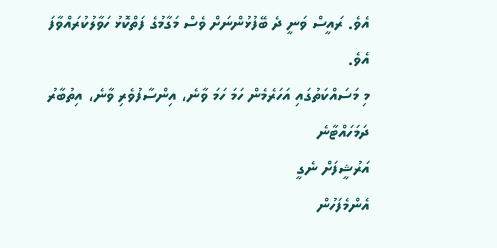އެވެ. ރައީސް ވަނީ ދެ ބޭފުޅުންނަށް ވެސް މަގާމުގެ ފަތްކޮޅު ހަވާލުކުރައްވާފަ އެވެ.
މި މަސައްކަތުގައި އަހަރެމެން ހަމަ ހަމަ ވާނެ، އިންސާފުވެރި ވާނެ، އިތުބާރު ދަމަހައްޓާނެ
އަރުޝީފަށް ނެގީ
އެންމެފަހުން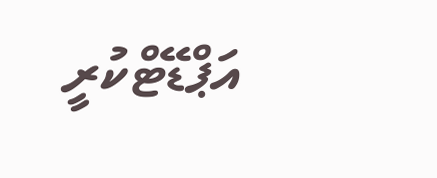އަޕްޑޭޓްކުރީ